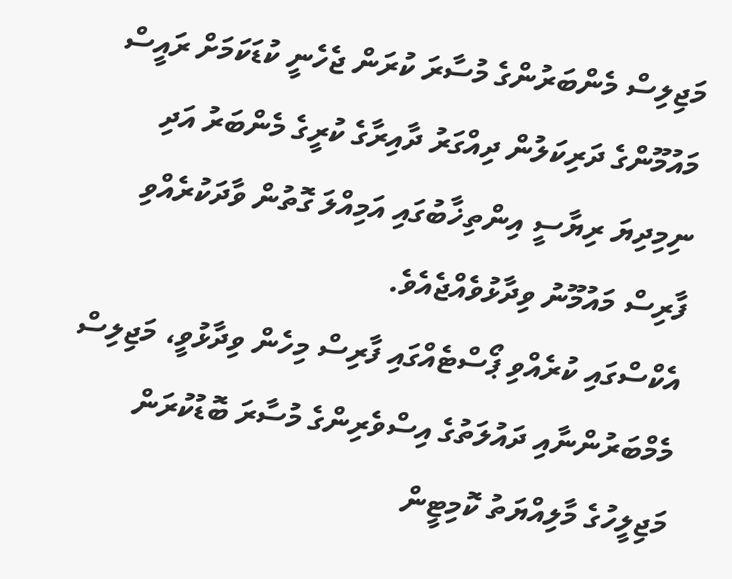މަޖިލިސް މެންބަރުންގެ މުސާރަ ކުރަން ޖެހެނީ ކުޑަކަމަށް ރައީސް މައުމޫންގެ ދަރިކަލުން ދިއްގަރު ދާއިރާގެ ކުރީގެ މެންބަރު އަދި ނިމިދިޔަ ރިޔާސީ އިންތިޚާބުގައި އަމިއްލަ ގޮތުން ވާދަކުރެއްވި ފާރިސް މައުމޫނު ވިދާޅުވެއްޖެއެވެ.
އެކްސްގައި ކުރެއްވި ޕޯސްޓެއްގައި ފާރިސް މިހެން ވިދާޅުވީ، މަޖިލިސް މެމްބަރުންނާއި ދައުލަތުގެ އިސްވެރިންގެ މުސާރަ ބޮޑުކުރަން މަޖިލީހުގެ މާލިއްޔަތު ކޮމިޓީން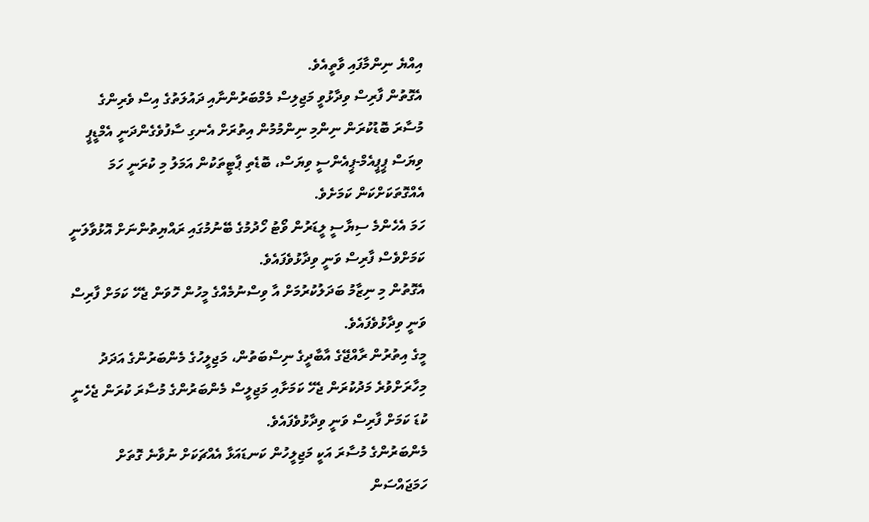އިއްޔެ ނިންމާފައި ވާތީއެވެ.
އެގޮތުން ފާރިސް ވިދާޅުވީ މަޖިލިސް މެމްބަރުންނާއި ދައުލަތުގެ އިސް ވެރިންގެ މުސާރަ ބޮޑުކުރަން ނިންމި ނިންމުމުން އިތުރަށް އެނގި ސާފުވެގެންދަނީ އެމްޑީޕީ ވިޔަސް ޕީޕީއެމް-ޕީއެންސީ ވިޔަސް، ބޮޑެތި ޕާޓީތަކުން އަމަލު މި ކުރަނީ ހަމަ އެއްގޮތަކަށްކަން ކަމަށެވެ.
ހަމަ އެހެންމެ ސިޔާސީ ލީޑަރުން ވޯޓު ހޯދުމުގެ ބޭނުމުގައި ރައްޔިތުންނަށް އޮޅުވާލަނީ ކަމަށްވެސް ފާރިސް ވަނީ ވިދާޅުވެފައެވެ.
އެގޮތުން މި ނިޒާމު ބަދަލުކުރުމަށް އާ ވިސްނުމެއްގެ މީހުން ހޮވަން ޖެހޭ ކަމަށް ފާރިސް ވަނީ ވިދާޅުވެފައެވެ.
މީގެ އިތުރުން ރާއްޖޭގެ އާބާދީގެ ނިސްބަތުން، މަޖިލީހުގެ މެންބަރުންގެ އަދަދު މިހާރަށްވުރެ މަދުކުރަން ޖެހޭ ކަމަށާއި މަޖިލީސް މެންބަރުންގެ މުސާރަ ކުރަން ޖެހެނީ ކުޑަ ކަމަށް ފާރިސް ވަނީ ވިދާޅުވެފައެވެ.
މެންބަރުންގެ މުސާރަ އަކީ މަޖިލީހުން ކަނޑައަޅާ އެއްޗަކަށް ނުވާނެ ގޮތަށް ހަމަޖައްސަން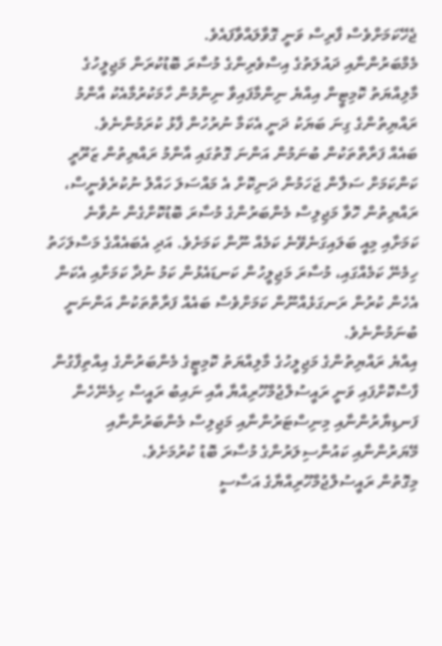ޖެހޭކަމަށްވެސް ފާރިސް ވަނީ ގޮވާލައްވާފައެވެ.
މެމްބަރުންނާއި ދައުލަތުގެ އިސްވެރިންގެ މުސާރަ ބޮޑުކުރަން މަޖިލީހުގެ މާލިއްޔަތު ކޮމިޓީން އިއްޔެ ނިންމާފައިވާ ނިންމުން ހާމަކުރުމާއެކު އާންމު ރައްޔިތުންގެ ގިނަ ބަޔަކު ދަނީ އެކަމާ ނުރުހުން ފާޅު ކުރަމުންނެވެ.
ބައެއް ފަރާތްތަކުން ބުނަމުން އަންނަ ގޮތުގައި އާންމު ރައްޔިތުން ޒަރޫރީ ކަންކަމަށް ސަލާން ޖަހަމުން ދަނިކޮށް އެ މައްސަލަ ހައްލު ނުކުރެވެނީސް، ރައްޔިތުން ހޮވާ މަޖިލިސް މެންބަރުންގެ މުސާރަ ބޮޑުކޮށްގެން ނުވާނެ ކަމަށާއި މިއީ ބަލައިގަނެވޭނެ ކަމެއް ނޫން ކަމަށެވެ. އަދި އެބައެއްގެ މަސްލަހަތު ހިމެނޭ ކަމެއްގައި، މުސާރަ މަޖިލީހުން ކަނޑައެޅުން ކަމު ނުދާ ކަމަށާއި އެކަން އެހެން ކުރުން ރަނގަޅެއްނޫން ކަމަށްވެސް ބައެއް ފަރާތްތަކުން އަންނަނީ ބުނަމުންނެވެ.
އިއްޔެ ރައްޔިތުންގެ މަޖިލީހުގެ މާލިއްޔަތު ކޮމިޓީގެ މެންބަރުންގެ އިއްތިފާގުން ފާސްކޮށްފައި ވަނީ ރައީސުލްޖުމްހޫރިއްޔާ އާއި ނައިބު ރައީސް ހިމެނޭހެން ފަނޑިޔާރުންނާއި މިނިސްޓަރުންނާއި މަޖިލިސް މެންބަރުންނާއި މޭޔަރުންނާއި ކައުންސިލަރުންގެ މުސާރަ ބޮޑު ކުރުމަށެވެ.
މިގޮތުން ރައީސުލްޖުމްހޫރިއްޔާގެ އަސާސީ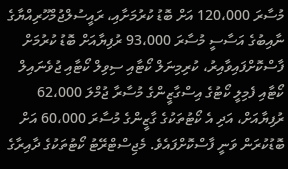މުސާރަ 120،000 އަށް ބޮޑު ކުރުމަށާއި، ރައީސުލްޖުމްހޫރިއްޔާގެ ނާއިބުގެ އަސާސީ މުސާރަ 93،000 ރުފިޔާއަށް ބޮޑު ކުރުމަށް ފާސްކޮށްފައިވާއިރު، ކުރިމިނަލް ކޯޓާއި ސިވިލް ކޯޓާއި ޖުވެނައިލް ކޯޓާއި ފެމިލީ ކޯޓުގެ އިސްގާޒީންގެ މުސާރާ ޖުމްލަ 62،000 ރުފިޔާއަށް، އަދި އެ ކޯޓުތަކުގެ ގާޒީންގެ މުސާރަ 60،000 އަށް ބޮޑުކުރަން ވަނީ ފާސްކޮށްފައެވެ. މެޖިސްޓްރޭޓު ކޯޓުތަކުގެ ދާއިރާގެ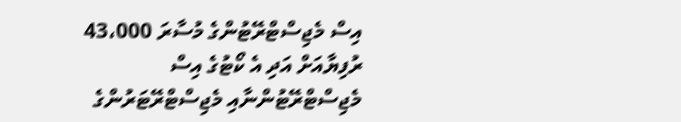އިސް މެޖިސްޓްރޭޓުންގެ މުސާރަ 43،000 ރުފިޔާއަށް އަދި އެ ކޯޓުގެ އިސް މެޖިސްޓްރޭޓުންނާއި މެޖިސްޓްރޭޓަރުންގެ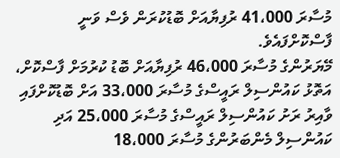މުސާރަ 41،000 ރުފިޔާއަށް ބޮޑުކުރަން ވެސް ވަނީ ފާސްކޮށްފައެވެ.
މޭޔަރުންގެ މުސާރަ 46،000 ރުފިޔާއަށް ބޮޑު ކުރުމަށް ފާސްކޮށް، އަތޮޅު ކައުންސިލް ރައީސްގެ މުސާރަ 33،000 އަށް ބޮޑުކޮށްފައި ވާއިރު ރަށު ކައުންސިލް ރައީސްގެ މުސާރަ 25،000 އަދި ކައުންސިލް މެންބަރުންގެ މުސާރަ 18،000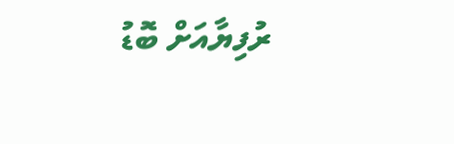ރުފިޔާއަށް ބޮޑު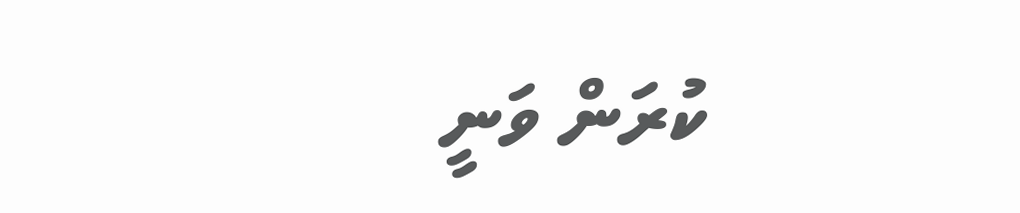ކުރަން ވަނީ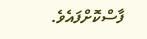ފާސްކޮށްފައެވެ.